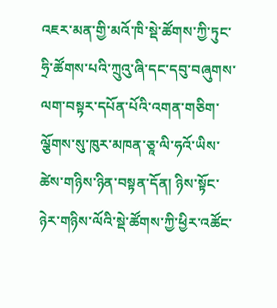འཇར་མན་གྱི་མའོ་ཁི་སྡེ་ཚོགས་ཀྱི་ཏུང་ཧྲི་ཚོགས་པའི་ཀྲུའུ་ཞི་དང་དབུ་བཞུགས་ལག་བསྟར་དཔོན་པོའི་འགན་གཅིག་ལྕོགས་སུ་ཁུར་མཁན་ཅཱ་ལི་ཧའོ་ཡིས་ཚེས་གཉིས་ཉིན་བསྟན་དོན། ཉིས་སྟོང་ཉེར་གཉིས་ལོའི་སྡེ་ཚོགས་ཀྱི་ཕྱིར་འཚོང་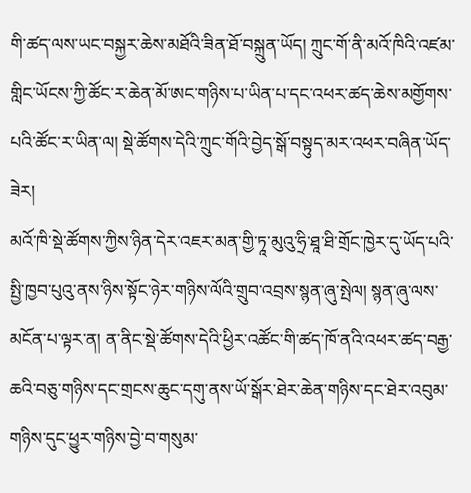གི་ཚད་ལས་ཡང་བསྐྱར་ཆེས་མཐོའི་ཟིན་ཐོ་བསྐྲུན་ཡོད། ཀྲུང་གོ་ནི་མའོ་ཁིའི་འཛམ་གླིང་ཡོངས་ཀྱི་ཚོང་ར་ཆེན་མོ་ཨང་གཉིས་པ་ཡིན་པ་དང་འཕར་ཚད་ཆེས་མགྱོགས་པའི་ཚོང་ར་ཡིན་ལ། སྡེ་ཚོགས་དེའི་ཀྲུང་གོའི་བྱེད་སྒོ་བསྟུད་མར་འཕར་བཞིན་ཡོད་ཟེར།
མའོ་ཁི་སྡེ་ཚོགས་ཀྱིས་ཉིན་དེར་འཇར་མན་གྱི་ཏཱ་མུའུ་ཧྲི་ཐཱ་ཐི་གྲོང་ཁྱེར་དུ་ཡོད་པའི་སྤྱི་ཁྱབ་པུའུ་ནས་ཉིས་སྟོང་ཉེར་གཉིས་ལོའི་གྲུབ་འབྲས་སྙན་ཞུ་སྤེལ། སྙན་ཞུ་ལས་མངོན་པ་ལྟར་ན། ན་ནིང་སྡེ་ཚོགས་དེའི་ཕྱིར་འཚོང་གི་ཚད་ཁོ་ནའི་འཕར་ཚད་བརྒྱ་ཆའི་བཅུ་གཉིས་དང་གྲངས་ཆུང་དགུ་ནས་ཡོ་སྒོར་ཐེར་ཆེན་གཉིས་དང་ཐེར་འབུམ་གཉིས་དུང་ཕྱུར་གཉིས་བྱེ་བ་གསུམ་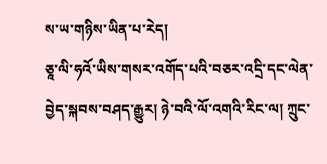ས་ཡ་གཉིས་ཡིན་པ་རེད།
ཅཱ་ལི་ཧའོ་ཡིས་གསར་འགོད་པའི་བཅར་འདྲི་དང་ལེན་བྱེད་སྐབས་བཤད་རྒྱུར། ཉེ་བའི་ལོ་འགའི་རིང་ལ། ཀྲུང་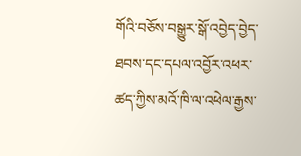གོའི་བཅོས་བསྒྱུར་སྒོ་འབྱེད་བྱེད་ཐབས་དང་དཔལ་འབྱོར་འཕར་ཚད་ཀྱིས་མའོ་ཁི་ལ་འཕེལ་རྒྱས་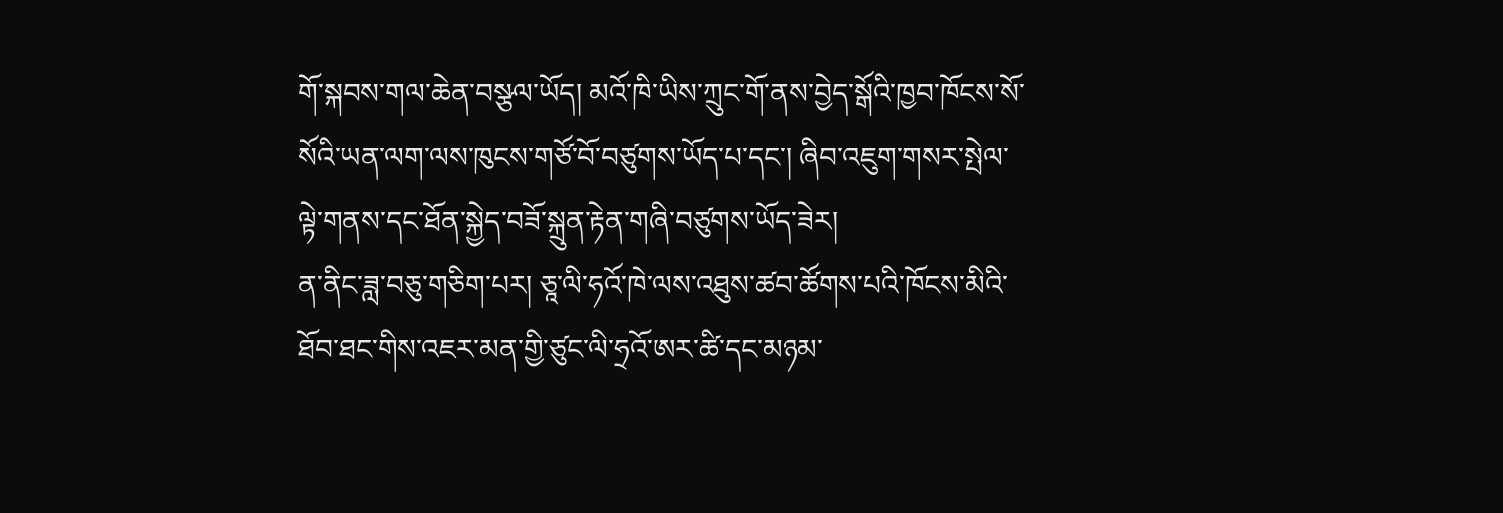གོ་སྐབས་གལ་ཆེན་བསྩལ་ཡོད། མའོ་ཁི་ཡིས་ཀྲུང་གོ་ནས་བྱེད་སྒོའི་ཁྱབ་ཁོངས་སོ་སོའི་ཡན་ལག་ལས་ཁུངས་གཙོ་བོ་བཙུགས་ཡོད་པ་དང་། ཞིབ་འཇུག་གསར་སྤེལ་ལྟེ་གནས་དང་ཐོན་སྐྱེད་བཟོ་སྐྲུན་རྟེན་གཞི་བཙུགས་ཡོད་ཟེར།
ན་ནིང་ཟླ་བཅུ་གཅིག་པར། ཅཱ་ལི་ཧའོ་ཁེ་ལས་འཐུས་ཚབ་ཚོགས་པའི་ཁོངས་མིའི་ཐོབ་ཐང་གིས་འཇར་མན་གྱི་ཙུང་ལི་ཧྲའོ་ཨར་ཚི་དང་མཉམ་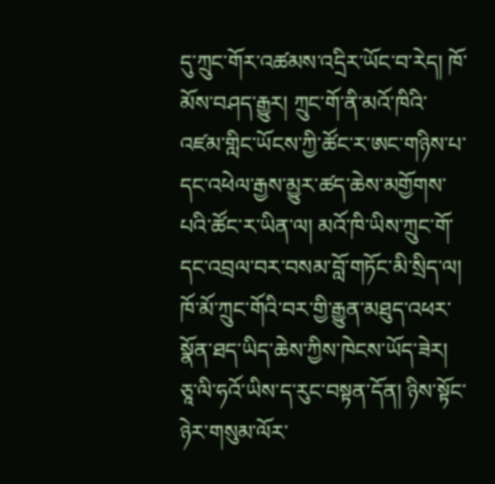དུ་ཀྲུང་གོར་འཚམས་འདྲིར་ཡོང་བ་རེད། ཁོ་མོས་བཤད་རྒྱུར། ཀྲུང་གོ་ནི་མའོ་ཁིའི་འཛམ་གླིང་ཡོངས་ཀྱི་ཚོང་ར་ཨང་གཉིས་པ་དང་འཕེལ་རྒྱས་མྱུར་ཚད་ཆེས་མགྱོགས་པའི་ཚོང་ར་ཡིན་ལ། མའོ་ཁི་ཡིས་ཀྲུང་གོ་དང་འབྲལ་བར་བསམ་བློ་གཏོང་མི་སྲིད་ལ། ཁོ་མོ་ཀྲུང་གོའི་བར་གྱི་རྒྱུན་མཐུད་འཕར་སྣོན་ཐད་ཡིད་ཆེས་ཀྱིས་ཁེངས་ཡོད་ཟེར།
ཅཱ་ལི་ཧའོ་ཡིས་ད་རུང་བསྟན་དོན། ཉིས་སྟོང་ཉེར་གསུམ་ལོར་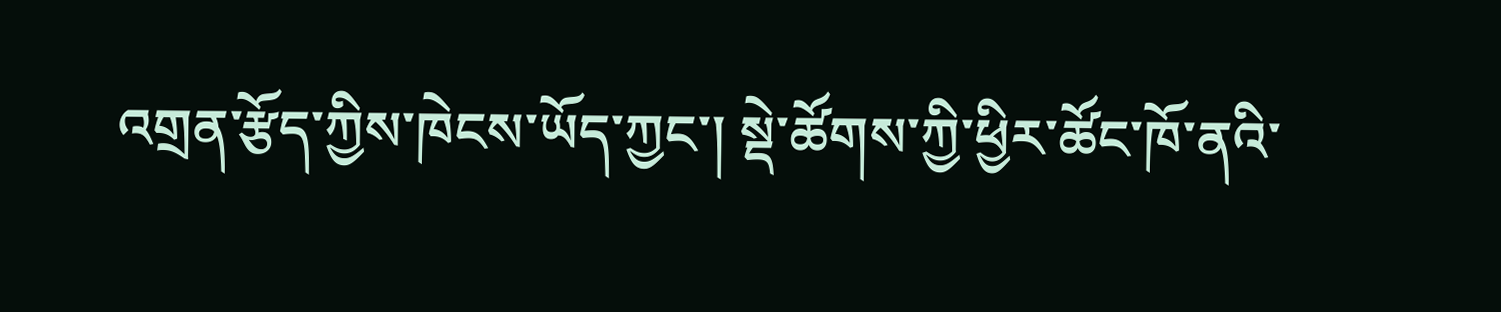འགྲན་རྩོད་ཀྱིས་ཁེངས་ཡོད་ཀྱང་། སྡེ་ཚོགས་ཀྱི་ཕྱིར་ཚོང་ཁོ་ནའི་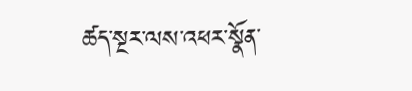ཚད་སྔར་ལས་འཕར་སྣོན་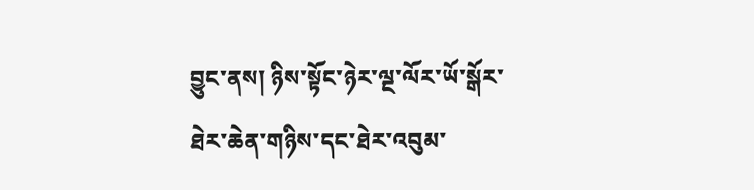བྱུང་ནས། ཉིས་སྟོང་ཉེར་ལྔ་ལོར་ཡོ་སྒོར་ཐེར་ཆེན་གཉིས་དང་ཐེར་འབུམ་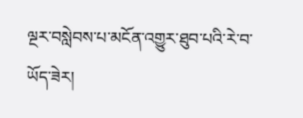ལྔར་བསླེབས་པ་མངོན་འགྱུར་ཐུབ་པའི་རེ་བ་ཡོད་ཟེར།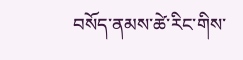བསོད་ནམས་ཚེ་རིང་གིས་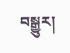བསྒྱུར།